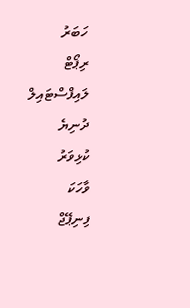ހަބަރު
ރިޕޯޓް
ލައިފްސްޓައިލް
ދުނިޔެ
ކުޅިވަރު
ވާހަކަ
ފިނިޕޭޖް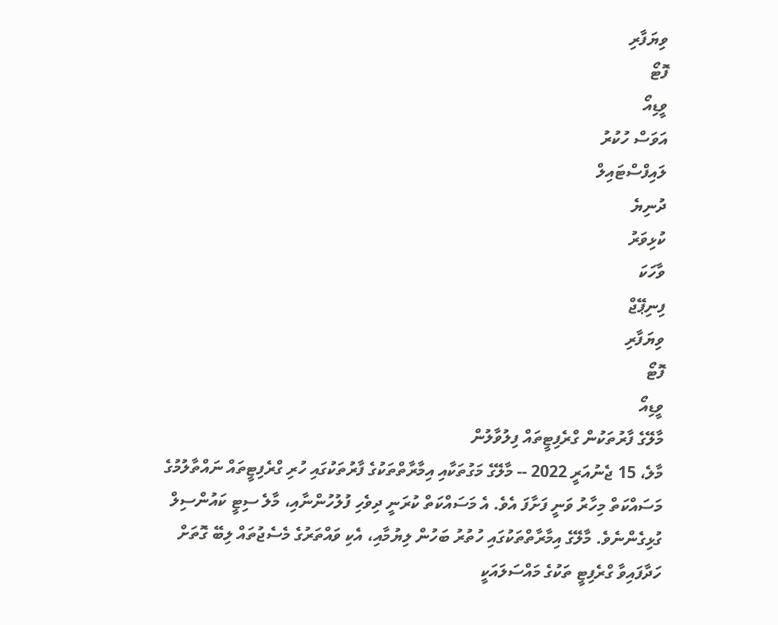ވިޔަފާރި
ފޮޓޯ
ވީޑިއޯ
އަވަސް ހުކުރު
ލައިފްސްޓައިލް
ދުނިޔެ
ކުޅިވަރު
ވާހަކަ
ފިނިޕޭޖް
ވިޔަފާރި
ފޮޓޯ
ވީޑިއޯ
މާލޭގެ ފާރުތަކުން ގްރެފިޓީތައް ފިލުވާލުން
މާލެ، 15 ޖެނުއަރީ 2022 -- މާލޭގެ މަގުތަކާއި އިމާރާތްތަކުގެ ފާރުތަކުގައި ހުރި ގްރެފިޓީތައް ނައްތާލުމުގެ މަސައްކަތް މިހާރު ވަނީ ފަށާފަ އެވެ. އެ މަސައްކަތް ކުރަނީ ދިވެހި ފުލުހުންނާއި، މާލެ ސިޓީ ކައުންސިލް ގުޅިގެންނެވެ. މާލޭގެ އިމާރާތްތަކުގައި ހުތުރު ބަހުން ލިޔުމާއި، އެކި ވައްތަރުގެ މެސެޖުތައް ލިބޭ ގޮތަށް ހަދާފައިވާ ގްރެފިޓީ ތަކުގެ މައްސަލައަކީ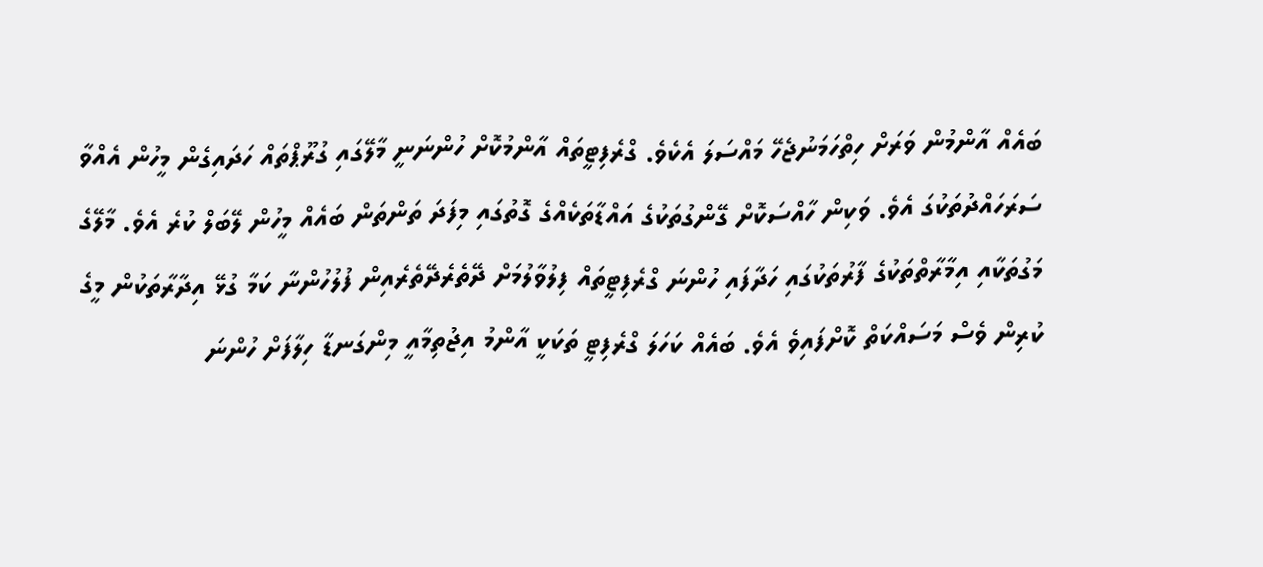ބައެއް އާންމުން ވަރަށް ހިތްހަމަނުޖެހޭ މައްސަލަ އެކެވެ. ގްރެފިޓީތައް އާންމުކޮށް ހުންނަނީ މާލޭގައި ގުރޫޕްތައް ހަދައިގެން މީހުން އެއްވާ ސަރަހައްދުތަކުގަ އެވެ. ވަކިން ހާއްސަކޮށް ގޭންގުތަކުގެ އައްޑާތަކެއްގެ ގޮތުގައި މިފަދަ ތަންތަން ބައެއް މީހުން ލޭބަލް ކުރެ އެވެ. މާލޭގެ މަގުތަކާއި އިމާރާތްތަކުގެ ފާރުތަކުގައި ހަދާފައި ހުންނަ ގްރެފިޓީތައް ފިލުވާލުމަށް ދޭތެރެދޭތެރެއިން ފުލުހުންނާ ކަމާ ގުޅޭ އިދާރާތަކުން މީގެ ކުރިން ވެސް މަސައްކަތް ކޮށްފައިވެ އެވެ. ބައެއް ކަހަލަ ގްރެފިޓީ ތަކަކީ އާންމު އިޖުތިމާއީ މިންގަނޑާ ހިލާފަށް ހުންނަ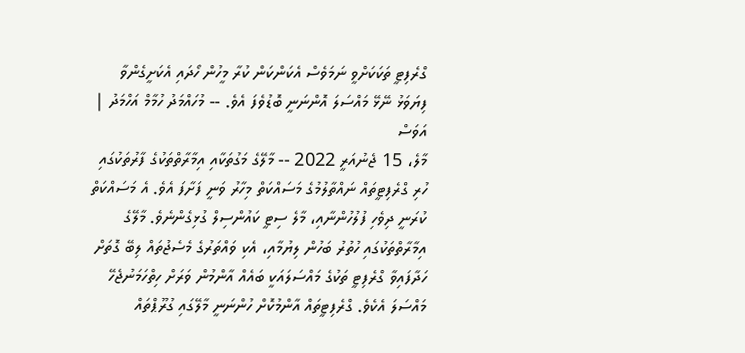ގްރެފިޓީ ތަކަކަށްވީ ނަމަވެސް އެކަންކަން ކުރާ މީހުން ހޯދައި އެކަށީގެންވާ ފިޔަވަޅު ނޭޅޭ މައްސަލަ އޮންނަނީ ބޮޑުވެފަ އެވެ. -- މުހައްމަދު ހުމާމް އަހްމަދު | އަވަސް
މާލެ، 15 ޖެނުއަރީ 2022 -- މާލޭގެ މަގުތަކާއި އިމާރާތްތަކުގެ ފާރުތަކުގައި ހުރި ގްރެފިޓީތައް ނައްތާލުމުގެ މަސައްކަތް މިހާރު ވަނީ ފަށާފަ އެވެ. އެ މަސައްކަތް ކުރަނީ ދިވެހި ފުލުހުންނާއި، މާލެ ސިޓީ ކައުންސިލް ގުޅިގެންނެވެ. މާލޭގެ އިމާރާތްތަކުގައި ހުތުރު ބަހުން ލިޔުމާއި، އެކި ވައްތަރުގެ މެސެޖުތައް ލިބޭ ގޮތަށް ހަދާފައިވާ ގްރެފިޓީ ތަކުގެ މައްސަލައަކީ ބައެއް އާންމުން ވަރަށް ހިތްހަމަނުޖެހޭ މައްސަލަ އެކެވެ. ގްރެފިޓީތައް އާންމުކޮށް ހުންނަނީ މާލޭގައި ގުރޫޕްތައް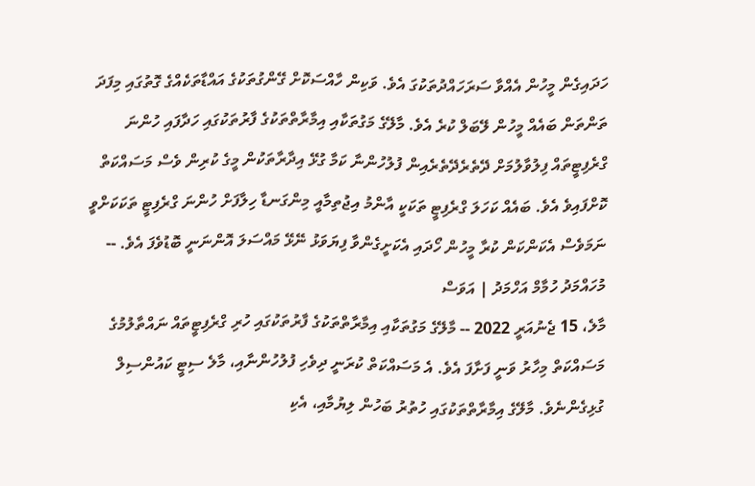ހަދައިގެން މީހުން އެއްވާ ސަރަހައްދުތަކުގަ އެވެ. ވަކިން ހާއްސަކޮށް ގޭންގުތަކުގެ އައްޑާތަކެއްގެ ގޮތުގައި މިފަދަ ތަންތަން ބައެއް މީހުން ލޭބަލް ކުރެ އެވެ. މާލޭގެ މަގުތަކާއި އިމާރާތްތަކުގެ ފާރުތަކުގައި ހަދާފައި ހުންނަ ގްރެފިޓީތައް ފިލުވާލުމަށް ދޭތެރެދޭތެރެއިން ފުލުހުންނާ ކަމާ ގުޅޭ އިދާރާތަކުން މީގެ ކުރިން ވެސް މަސައްކަތް ކޮށްފައިވެ އެވެ. ބައެއް ކަހަލަ ގްރެފިޓީ ތަކަކީ އާންމު އިޖުތިމާއީ މިންގަނޑާ ހިލާފަށް ހުންނަ ގްރެފިޓީ ތަކަކަށްވީ ނަމަވެސް އެކަންކަން ކުރާ މީހުން ހޯދައި އެކަށީގެންވާ ފިޔަވަޅު ނޭޅޭ މައްސަލަ އޮންނަނީ ބޮޑުވެފަ އެވެ. -- މުހައްމަދު ހުމާމް އަހްމަދު | އަވަސް
މާލެ، 15 ޖެނުއަރީ 2022 -- މާލޭގެ މަގުތަކާއި އިމާރާތްތަކުގެ ފާރުތަކުގައި ހުރި ގްރެފިޓީތައް ނައްތާލުމުގެ މަސައްކަތް މިހާރު ވަނީ ފަށާފަ އެވެ. އެ މަސައްކަތް ކުރަނީ ދިވެހި ފުލުހުންނާއި، މާލެ ސިޓީ ކައުންސިލް ގުޅިގެންނެވެ. މާލޭގެ އިމާރާތްތަކުގައި ހުތުރު ބަހުން ލިޔުމާއި، އެކި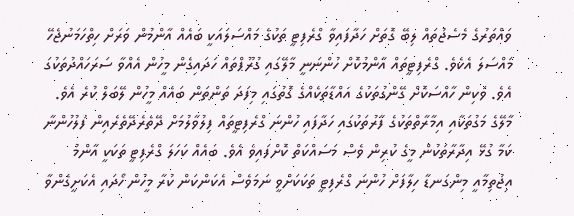ވައްތަރުގެ މެސެޖުތައް ލިބޭ ގޮތަށް ހަދާފައިވާ ގްރެފިޓީ ތަކުގެ މައްސަލައަކީ ބައެއް އާންމުން ވަރަށް ހިތްހަމަނުޖެހޭ މައްސަލަ އެކެވެ. ގްރެފިޓީތައް އާންމުކޮށް ހުންނަނީ މާލޭގައި ގުރޫޕްތައް ހަދައިގެން މީހުން އެއްވާ ސަރަހައްދުތަކުގަ އެވެ. ވަކިން ހާއްސަކޮށް ގޭންގުތަކުގެ އައްޑާތަކެއްގެ ގޮތުގައި މިފަދަ ތަންތަން ބައެއް މީހުން ލޭބަލް ކުރެ އެވެ. މާލޭގެ މަގުތަކާއި އިމާރާތްތަކުގެ ފާރުތަކުގައި ހަދާފައި ހުންނަ ގްރެފިޓީތައް ފިލުވާލުމަށް ދޭތެރެދޭތެރެއިން ފުލުހުންނާ ކަމާ ގުޅޭ އިދާރާތަކުން މީގެ ކުރިން ވެސް މަސައްކަތް ކޮށްފައިވެ އެވެ. ބައެއް ކަހަލަ ގްރެފިޓީ ތަކަކީ އާންމު އިޖުތިމާއީ މިންގަނޑާ ހިލާފަށް ހުންނަ ގްރެފިޓީ ތަކަކަށްވީ ނަމަވެސް އެކަންކަން ކުރާ މީހުން ހޯދައި އެކަށީގެންވާ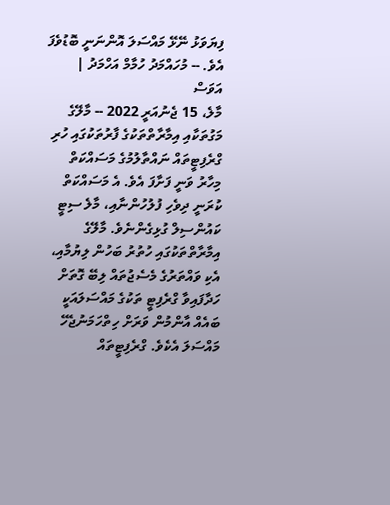ފިޔަވަޅު ނޭޅޭ މައްސަލަ އޮންނަނީ ބޮޑުވެފަ އެވެ. -- މުހައްމަދު ހުމާމް އަހްމަދު | އަވަސް
މާލެ، 15 ޖެނުއަރީ 2022 -- މާލޭގެ މަގުތަކާއި އިމާރާތްތަކުގެ ފާރުތަކުގައި ހުރި ގްރެފިޓީތައް ނައްތާލުމުގެ މަސައްކަތް މިހާރު ވަނީ ފަށާފަ އެވެ. އެ މަސައްކަތް ކުރަނީ ދިވެހި ފުލުހުންނާއި، މާލެ ސިޓީ ކައުންސިލް ގުޅިގެންނެވެ. މާލޭގެ އިމާރާތްތަކުގައި ހުތުރު ބަހުން ލިޔުމާއި، އެކި ވައްތަރުގެ މެސެޖުތައް ލިބޭ ގޮތަށް ހަދާފައިވާ ގްރެފިޓީ ތަކުގެ މައްސަލައަކީ ބައެއް އާންމުން ވަރަށް ހިތްހަމަނުޖެހޭ މައްސަލަ އެކެވެ. ގްރެފިޓީތައް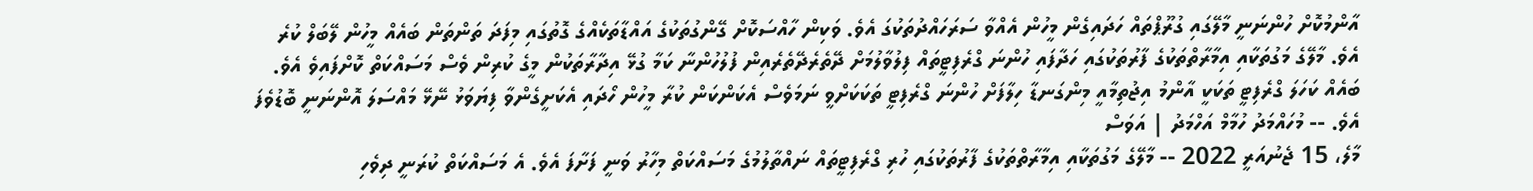އާންމުކޮށް ހުންނަނީ މާލޭގައި ގުރޫޕްތައް ހަދައިގެން މީހުން އެއްވާ ސަރަހައްދުތަކުގަ އެވެ. ވަކިން ހާއްސަކޮށް ގޭންގުތަކުގެ އައްޑާތަކެއްގެ ގޮތުގައި މިފަދަ ތަންތަން ބައެއް މީހުން ލޭބަލް ކުރެ އެވެ. މާލޭގެ މަގުތަކާއި އިމާރާތްތަކުގެ ފާރުތަކުގައި ހަދާފައި ހުންނަ ގްރެފިޓީތައް ފިލުވާލުމަށް ދޭތެރެދޭތެރެއިން ފުލުހުންނާ ކަމާ ގުޅޭ އިދާރާތަކުން މީގެ ކުރިން ވެސް މަސައްކަތް ކޮށްފައިވެ އެވެ. ބައެއް ކަހަލަ ގްރެފިޓީ ތަކަކީ އާންމު އިޖުތިމާއީ މިންގަނޑާ ހިލާފަށް ހުންނަ ގްރެފިޓީ ތަކަކަށްވީ ނަމަވެސް އެކަންކަން ކުރާ މީހުން ހޯދައި އެކަށީގެންވާ ފިޔަވަޅު ނޭޅޭ މައްސަލަ އޮންނަނީ ބޮޑުވެފަ އެވެ. -- މުހައްމަދު ހުމާމް އަހްމަދު | އަވަސް
މާލެ، 15 ޖެނުއަރީ 2022 -- މާލޭގެ މަގުތަކާއި އިމާރާތްތަކުގެ ފާރުތަކުގައި ހުރި ގްރެފިޓީތައް ނައްތާލުމުގެ މަސައްކަތް މިހާރު ވަނީ ފަށާފަ އެވެ. އެ މަސައްކަތް ކުރަނީ ދިވެހި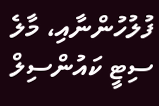ފުލުހުންނާއި، މާލެ ސިޓީ ކައުންސިލް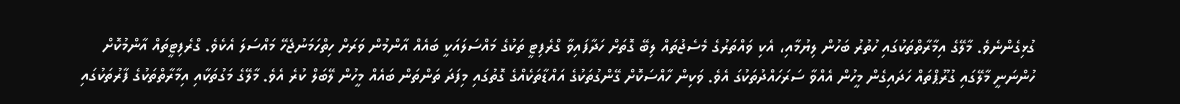ގުޅިގެންނެވެ. މާލޭގެ އިމާރާތްތަކުގައި ހުތުރު ބަހުން ލިޔުމާއި، އެކި ވައްތަރުގެ މެސެޖުތައް ލިބޭ ގޮތަށް ހަދާފައިވާ ގްރެފިޓީ ތަކުގެ މައްސަލައަކީ ބައެއް އާންމުން ވަރަށް ހިތްހަމަނުޖެހޭ މައްސަލަ އެކެވެ. ގްރެފިޓީތައް އާންމުކޮށް ހުންނަނީ މާލޭގައި ގުރޫޕްތައް ހަދައިގެން މީހުން އެއްވާ ސަރަހައްދުތަކުގަ އެވެ. ވަކިން ހާއްސަކޮށް ގޭންގުތަކުގެ އައްޑާތަކެއްގެ ގޮތުގައި މިފަދަ ތަންތަން ބައެއް މީހުން ލޭބަލް ކުރެ އެވެ. މާލޭގެ މަގުތަކާއި އިމާރާތްތަކުގެ ފާރުތަކުގައި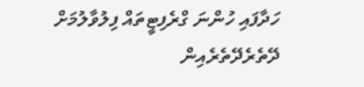ހަދާފައި ހުންނަ ގްރެފިޓީތައް ފިލުވާލުމަށް ދޭތެރެދޭތެރެއިން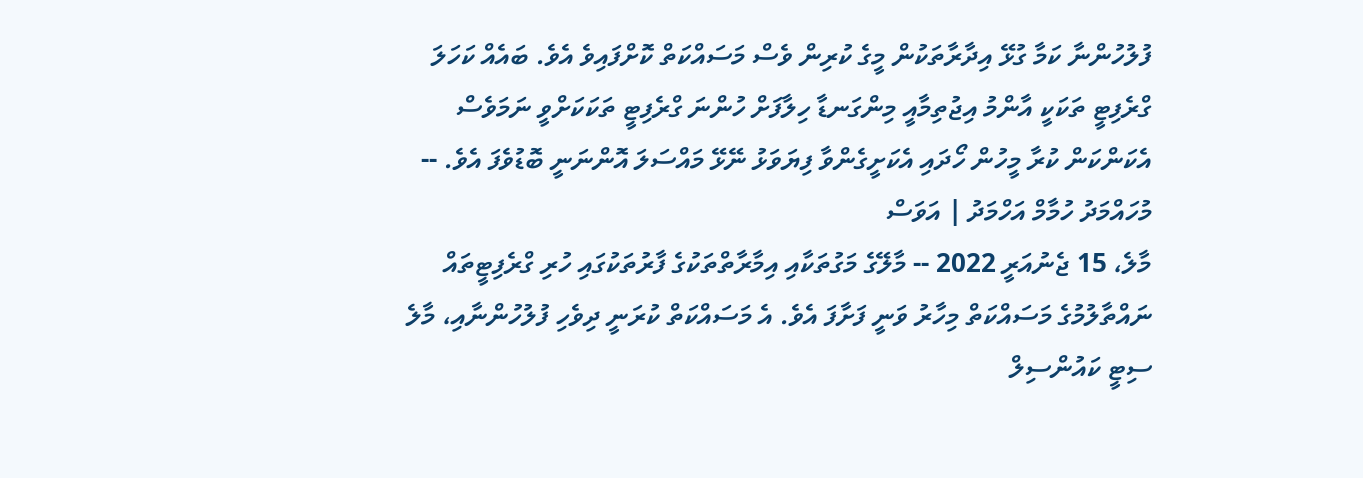ފުލުހުންނާ ކަމާ ގުޅޭ އިދާރާތަކުން މީގެ ކުރިން ވެސް މަސައްކަތް ކޮށްފައިވެ އެވެ. ބައެއް ކަހަލަ ގްރެފިޓީ ތަކަކީ އާންމު އިޖުތިމާއީ މިންގަނޑާ ހިލާފަށް ހުންނަ ގްރެފިޓީ ތަކަކަށްވީ ނަމަވެސް އެކަންކަން ކުރާ މީހުން ހޯދައި އެކަށީގެންވާ ފިޔަވަޅު ނޭޅޭ މައްސަލަ އޮންނަނީ ބޮޑުވެފަ އެވެ. -- މުހައްމަދު ހުމާމް އަހްމަދު | އަވަސް
މާލެ، 15 ޖެނުއަރީ 2022 -- މާލޭގެ މަގުތަކާއި އިމާރާތްތަކުގެ ފާރުތަކުގައި ހުރި ގްރެފިޓީތައް ނައްތާލުމުގެ މަސައްކަތް މިހާރު ވަނީ ފަށާފަ އެވެ. އެ މަސައްކަތް ކުރަނީ ދިވެހި ފުލުހުންނާއި، މާލެ ސިޓީ ކައުންސިލް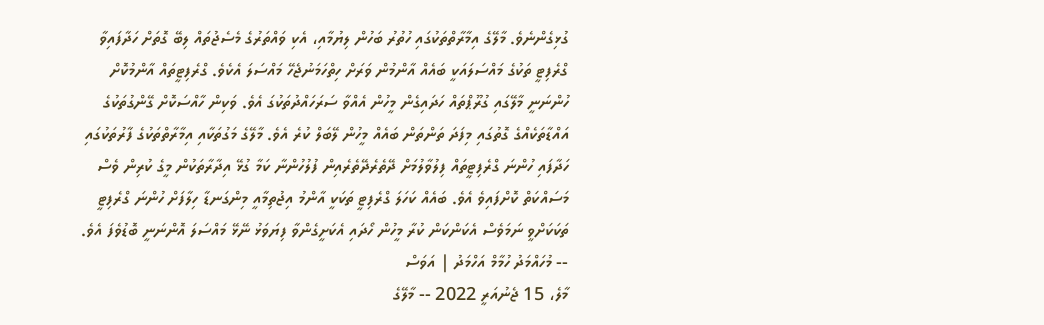ގުޅިގެންނެވެ. މާލޭގެ އިމާރާތްތަކުގައި ހުތުރު ބަހުން ލިޔުމާއި، އެކި ވައްތަރުގެ މެސެޖުތައް ލިބޭ ގޮތަށް ހަދާފައިވާ ގްރެފިޓީ ތަކުގެ މައްސަލައަކީ ބައެއް އާންމުން ވަރަށް ހިތްހަމަނުޖެހޭ މައްސަލަ އެކެވެ. ގްރެފިޓީތައް އާންމުކޮށް ހުންނަނީ މާލޭގައި ގުރޫޕްތައް ހަދައިގެން މީހުން އެއްވާ ސަރަހައްދުތަކުގަ އެވެ. ވަކިން ހާއްސަކޮށް ގޭންގުތަކުގެ އައްޑާތަކެއްގެ ގޮތުގައި މިފަދަ ތަންތަން ބައެއް މީހުން ލޭބަލް ކުރެ އެވެ. މާލޭގެ މަގުތަކާއި އިމާރާތްތަކުގެ ފާރުތަކުގައި ހަދާފައި ހުންނަ ގްރެފިޓީތައް ފިލުވާލުމަށް ދޭތެރެދޭތެރެއިން ފުލުހުންނާ ކަމާ ގުޅޭ އިދާރާތަކުން މީގެ ކުރިން ވެސް މަސައްކަތް ކޮށްފައިވެ އެވެ. ބައެއް ކަހަލަ ގްރެފިޓީ ތަކަކީ އާންމު އިޖުތިމާއީ މިންގަނޑާ ހިލާފަށް ހުންނަ ގްރެފިޓީ ތަކަކަށްވީ ނަމަވެސް އެކަންކަން ކުރާ މީހުން ހޯދައި އެކަށީގެންވާ ފިޔަވަޅު ނޭޅޭ މައްސަލަ އޮންނަނީ ބޮޑުވެފަ އެވެ. -- މުހައްމަދު ހުމާމް އަހްމަދު | އަވަސް
މާލެ، 15 ޖެނުއަރީ 2022 -- މާލޭގެ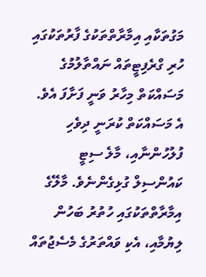މަގުތަކާއި އިމާރާތްތަކުގެ ފާރުތަކުގައި ހުރި ގްރެފިޓީތައް ނައްތާލުމުގެ މަސައްކަތް މިހާރު ވަނީ ފަށާފަ އެވެ. އެ މަސައްކަތް ކުރަނީ ދިވެހި ފުލުހުންނާއި، މާލެ ސިޓީ ކައުންސިލް ގުޅިގެންނެވެ. މާލޭގެ އިމާރާތްތަކުގައި ހުތުރު ބަހުން ލިޔުމާއި، އެކި ވައްތަރުގެ މެސެޖުތައް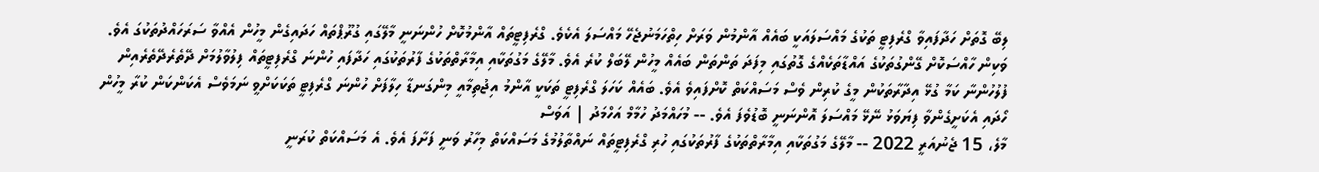ލިބޭ ގޮތަށް ހަދާފައިވާ ގްރެފިޓީ ތަކުގެ މައްސަލައަކީ ބައެއް އާންމުން ވަރަށް ހިތްހަމަނުޖެހޭ މައްސަލަ އެކެވެ. ގްރެފިޓީތައް އާންމުކޮށް ހުންނަނީ މާލޭގައި ގުރޫޕްތައް ހަދައިގެން މީހުން އެއްވާ ސަރަހައްދުތަކުގަ އެވެ. ވަކިން ހާއްސަކޮށް ގޭންގުތަކުގެ އައްޑާތަކެއްގެ ގޮތުގައި މިފަދަ ތަންތަން ބައެއް މީހުން ލޭބަލް ކުރެ އެވެ. މާލޭގެ މަގުތަކާއި އިމާރާތްތަކުގެ ފާރުތަކުގައި ހަދާފައި ހުންނަ ގްރެފިޓީތައް ފިލުވާލުމަށް ދޭތެރެދޭތެރެއިން ފުލުހުންނާ ކަމާ ގުޅޭ އިދާރާތަކުން މީގެ ކުރިން ވެސް މަސައްކަތް ކޮށްފައިވެ އެވެ. ބައެއް ކަހަލަ ގްރެފިޓީ ތަކަކީ އާންމު އިޖުތިމާއީ މިންގަނޑާ ހިލާފަށް ހުންނަ ގްރެފިޓީ ތަކަކަށްވީ ނަމަވެސް އެކަންކަން ކުރާ މީހުން ހޯދައި އެކަށީގެންވާ ފިޔަވަޅު ނޭޅޭ މައްސަލަ އޮންނަނީ ބޮޑުވެފަ އެވެ. -- މުހައްމަދު ހުމާމް އަހްމަދު | އަވަސް
މާލެ، 15 ޖެނުއަރީ 2022 -- މާލޭގެ މަގުތަކާއި އިމާރާތްތަކުގެ ފާރުތަކުގައި ހުރި ގްރެފިޓީތައް ނައްތާލުމުގެ މަސައްކަތް މިހާރު ވަނީ ފަށާފަ އެވެ. އެ މަސައްކަތް ކުރަނީ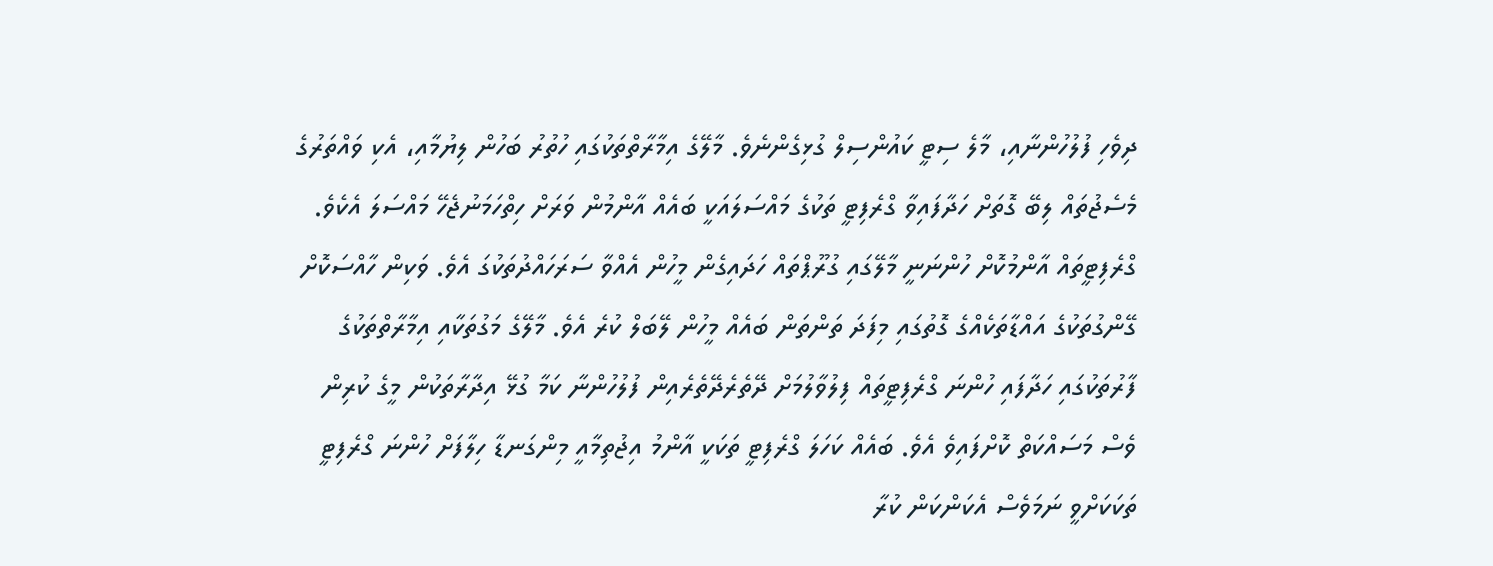ދިވެހި ފުލުހުންނާއި، މާލެ ސިޓީ ކައުންސިލް ގުޅިގެންނެވެ. މާލޭގެ އިމާރާތްތަކުގައި ހުތުރު ބަހުން ލިޔުމާއި، އެކި ވައްތަރުގެ މެސެޖުތައް ލިބޭ ގޮތަށް ހަދާފައިވާ ގްރެފިޓީ ތަކުގެ މައްސަލައަކީ ބައެއް އާންމުން ވަރަށް ހިތްހަމަނުޖެހޭ މައްސަލަ އެކެވެ. ގްރެފިޓީތައް އާންމުކޮށް ހުންނަނީ މާލޭގައި ގުރޫޕްތައް ހަދައިގެން މީހުން އެއްވާ ސަރަހައްދުތަކުގަ އެވެ. ވަކިން ހާއްސަކޮށް ގޭންގުތަކުގެ އައްޑާތަކެއްގެ ގޮތުގައި މިފަދަ ތަންތަން ބައެއް މީހުން ލޭބަލް ކުރެ އެވެ. މާލޭގެ މަގުތަކާއި އިމާރާތްތަކުގެ ފާރުތަކުގައި ހަދާފައި ހުންނަ ގްރެފިޓީތައް ފިލުވާލުމަށް ދޭތެރެދޭތެރެއިން ފުލުހުންނާ ކަމާ ގުޅޭ އިދާރާތަކުން މީގެ ކުރިން ވެސް މަސައްކަތް ކޮށްފައިވެ އެވެ. ބައެއް ކަހަލަ ގްރެފިޓީ ތަކަކީ އާންމު އިޖުތިމާއީ މިންގަނޑާ ހިލާފަށް ހުންނަ ގްރެފިޓީ ތަކަކަށްވީ ނަމަވެސް އެކަންކަން ކުރާ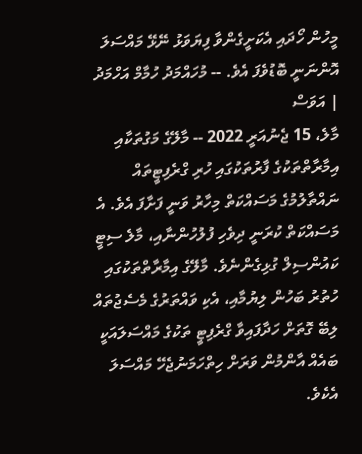މީހުން ހޯދައި އެކަށީގެންވާ ފިޔަވަޅު ނޭޅޭ މައްސަލަ އޮންނަނީ ބޮޑުވެފަ އެވެ. -- މުހައްމަދު ހުމާމް އަހްމަދު | އަވަސް
މާލެ، 15 ޖެނުއަރީ 2022 -- މާލޭގެ މަގުތަކާއި އިމާރާތްތަކުގެ ފާރުތަކުގައި ހުރި ގްރެފިޓީތައް ނައްތާލުމުގެ މަސައްކަތް މިހާރު ވަނީ ފަށާފަ އެވެ. އެ މަސައްކަތް ކުރަނީ ދިވެހި ފުލުހުންނާއި، މާލެ ސިޓީ ކައުންސިލް ގުޅިގެންނެވެ. މާލޭގެ އިމާރާތްތަކުގައި ހުތުރު ބަހުން ލިޔުމާއި، އެކި ވައްތަރުގެ މެސެޖުތައް ލިބޭ ގޮތަށް ހަދާފައިވާ ގްރެފިޓީ ތަކުގެ މައްސަލައަކީ ބައެއް އާންމުން ވަރަށް ހިތްހަމަނުޖެހޭ މައްސަލަ އެކެވެ.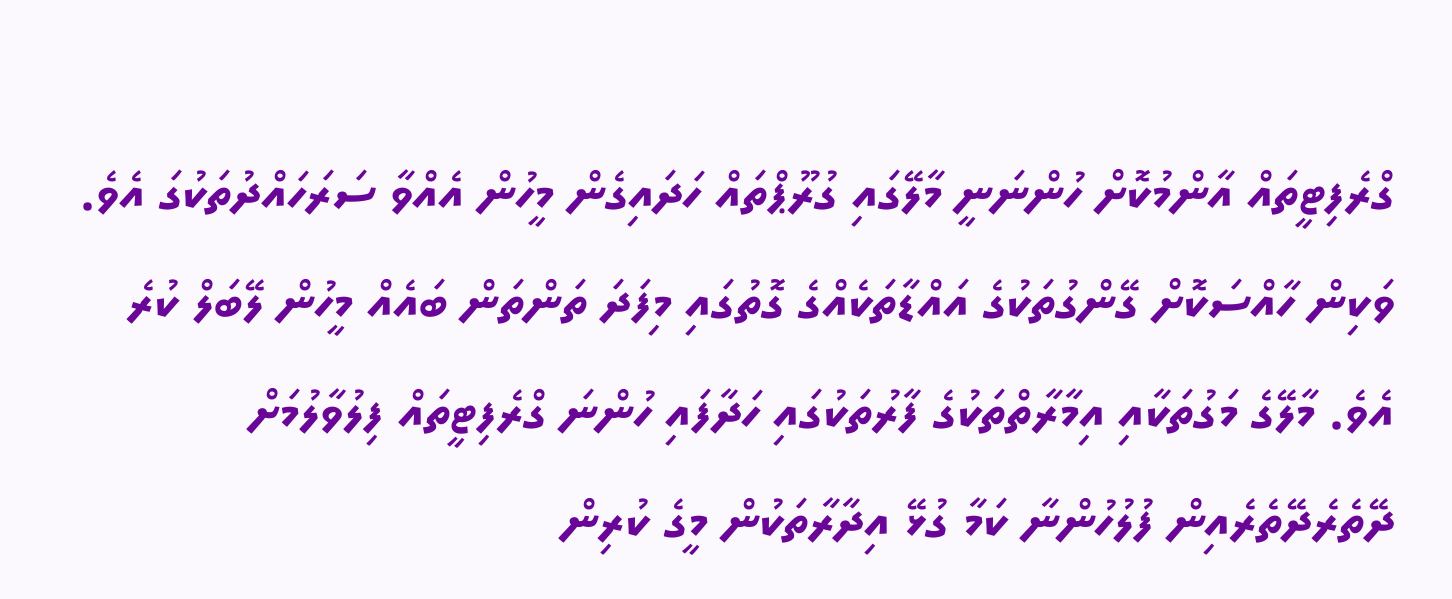ގްރެފިޓީތައް އާންމުކޮށް ހުންނަނީ މާލޭގައި ގުރޫޕްތައް ހަދައިގެން މީހުން އެއްވާ ސަރަހައްދުތަކުގަ އެވެ. ވަކިން ހާއްސަކޮށް ގޭންގުތަކުގެ އައްޑާތަކެއްގެ ގޮތުގައި މިފަދަ ތަންތަން ބައެއް މީހުން ލޭބަލް ކުރެ އެވެ. މާލޭގެ މަގުތަކާއި އިމާރާތްތަކުގެ ފާރުތަކުގައި ހަދާފައި ހުންނަ ގްރެފިޓީތައް ފިލުވާލުމަށް ދޭތެރެދޭތެރެއިން ފުލުހުންނާ ކަމާ ގުޅޭ އިދާރާތަކުން މީގެ ކުރިން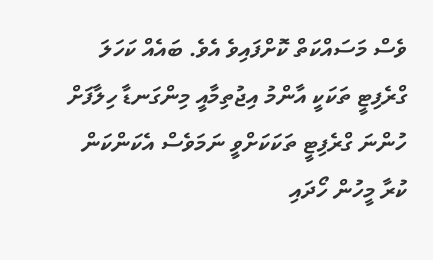ވެސް މަސައްކަތް ކޮށްފައިވެ އެވެ. ބައެއް ކަހަލަ ގްރެފިޓީ ތަކަކީ އާންމު އިޖުތިމާއީ މިންގަނޑާ ހިލާފަށް ހުންނަ ގްރެފިޓީ ތަކަކަށްވީ ނަމަވެސް އެކަންކަން ކުރާ މީހުން ހޯދައި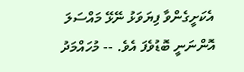އެކަށީގެންވާ ފިޔަވަޅު ނޭޅޭ މައްސަލަ އޮންނަނީ ބޮޑުވެފަ އެވެ. -- މުހައްމަދު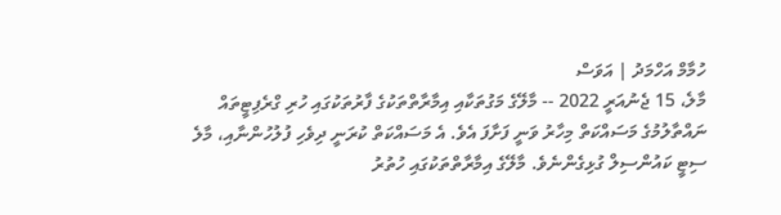ހުމާމް އަހްމަދު | އަވަސް
މާލެ، 15 ޖެނުއަރީ 2022 -- މާލޭގެ މަގުތަކާއި އިމާރާތްތަކުގެ ފާރުތަކުގައި ހުރި ގްރެފިޓީތައް ނައްތާލުމުގެ މަސައްކަތް މިހާރު ވަނީ ފަށާފަ އެވެ. އެ މަސައްކަތް ކުރަނީ ދިވެހި ފުލުހުންނާއި، މާލެ ސިޓީ ކައުންސިލް ގުޅިގެންނެވެ. މާލޭގެ އިމާރާތްތަކުގައި ހުތުރު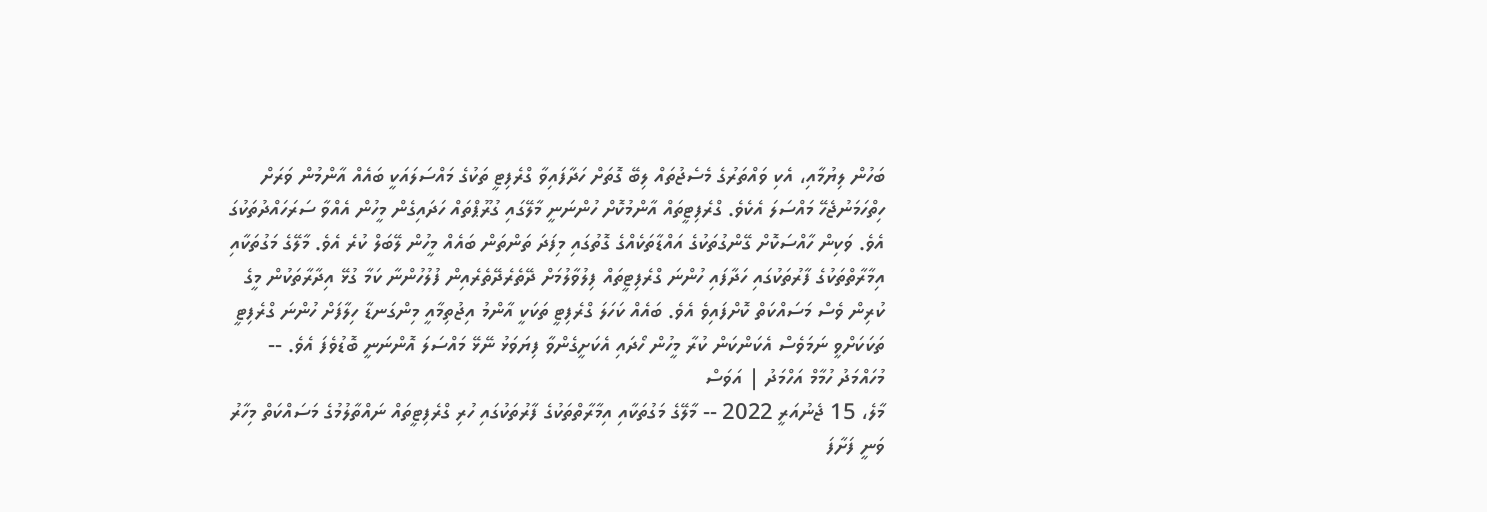ބަހުން ލިޔުމާއި، އެކި ވައްތަރުގެ މެސެޖުތައް ލިބޭ ގޮތަށް ހަދާފައިވާ ގްރެފިޓީ ތަކުގެ މައްސަލައަކީ ބައެއް އާންމުން ވަރަށް ހިތްހަމަނުޖެހޭ މައްސަލަ އެކެވެ. ގްރެފިޓީތައް އާންމުކޮށް ހުންނަނީ މާލޭގައި ގުރޫޕްތައް ހަދައިގެން މީހުން އެއްވާ ސަރަހައްދުތަކުގަ އެވެ. ވަކިން ހާއްސަކޮށް ގޭންގުތަކުގެ އައްޑާތަކެއްގެ ގޮތުގައި މިފަދަ ތަންތަން ބައެއް މީހުން ލޭބަލް ކުރެ އެވެ. މާލޭގެ މަގުތަކާއި އިމާރާތްތަކުގެ ފާރުތަކުގައި ހަދާފައި ހުންނަ ގްރެފިޓީތައް ފިލުވާލުމަށް ދޭތެރެދޭތެރެއިން ފުލުހުންނާ ކަމާ ގުޅޭ އިދާރާތަކުން މީގެ ކުރިން ވެސް މަސައްކަތް ކޮށްފައިވެ އެވެ. ބައެއް ކަހަލަ ގްރެފިޓީ ތަކަކީ އާންމު އިޖުތިމާއީ މިންގަނޑާ ހިލާފަށް ހުންނަ ގްރެފިޓީ ތަކަކަށްވީ ނަމަވެސް އެކަންކަން ކުރާ މީހުން ހޯދައި އެކަށީގެންވާ ފިޔަވަޅު ނޭޅޭ މައްސަލަ އޮންނަނީ ބޮޑުވެފަ އެވެ. -- މުހައްމަދު ހުމާމް އަހްމަދު | އަވަސް
މާލެ، 15 ޖެނުއަރީ 2022 -- މާލޭގެ މަގުތަކާއި އިމާރާތްތަކުގެ ފާރުތަކުގައި ހުރި ގްރެފިޓީތައް ނައްތާލުމުގެ މަސައްކަތް މިހާރު ވަނީ ފަށާފަ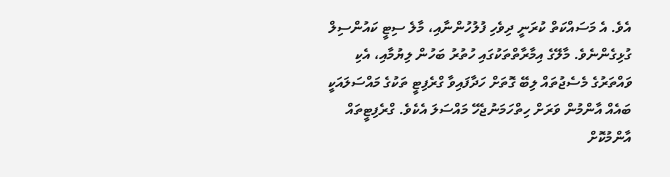އެވެ. އެ މަސައްކަތް ކުރަނީ ދިވެހި ފުލުހުންނާއި، މާލެ ސިޓީ ކައުންސިލް ގުޅިގެންނެވެ. މާލޭގެ އިމާރާތްތަކުގައި ހުތުރު ބަހުން ލިޔުމާއި، އެކި ވައްތަރުގެ މެސެޖުތައް ލިބޭ ގޮތަށް ހަދާފައިވާ ގްރެފިޓީ ތަކުގެ މައްސަލައަކީ ބައެއް އާންމުން ވަރަށް ހިތްހަމަނުޖެހޭ މައްސަލަ އެކެވެ. ގްރެފިޓީތައް އާންމުކޮށް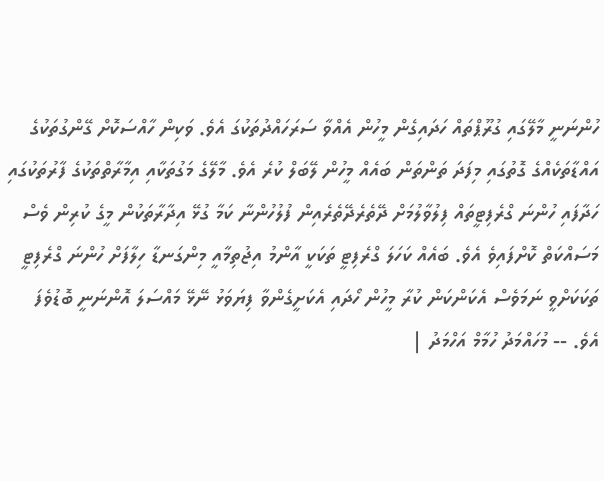ހުންނަނީ މާލޭގައި ގުރޫޕްތައް ހަދައިގެން މީހުން އެއްވާ ސަރަހައްދުތަކުގަ އެވެ. ވަކިން ހާއްސަކޮށް ގޭންގުތަކުގެ އައްޑާތަކެއްގެ ގޮތުގައި މިފަދަ ތަންތަން ބައެއް މީހުން ލޭބަލް ކުރެ އެވެ. މާލޭގެ މަގުތަކާއި އިމާރާތްތަކުގެ ފާރުތަކުގައި ހަދާފައި ހުންނަ ގްރެފިޓީތައް ފިލުވާލުމަށް ދޭތެރެދޭތެރެއިން ފުލުހުންނާ ކަމާ ގުޅޭ އިދާރާތަކުން މީގެ ކުރިން ވެސް މަސައްކަތް ކޮށްފައިވެ އެވެ. ބައެއް ކަހަލަ ގްރެފިޓީ ތަކަކީ އާންމު އިޖުތިމާއީ މިންގަނޑާ ހިލާފަށް ހުންނަ ގްރެފިޓީ ތަކަކަށްވީ ނަމަވެސް އެކަންކަން ކުރާ މީހުން ހޯދައި އެކަށީގެންވާ ފިޔަވަޅު ނޭޅޭ މައްސަލަ އޮންނަނީ ބޮޑުވެފަ އެވެ. -- މުހައްމަދު ހުމާމް އަހްމަދު |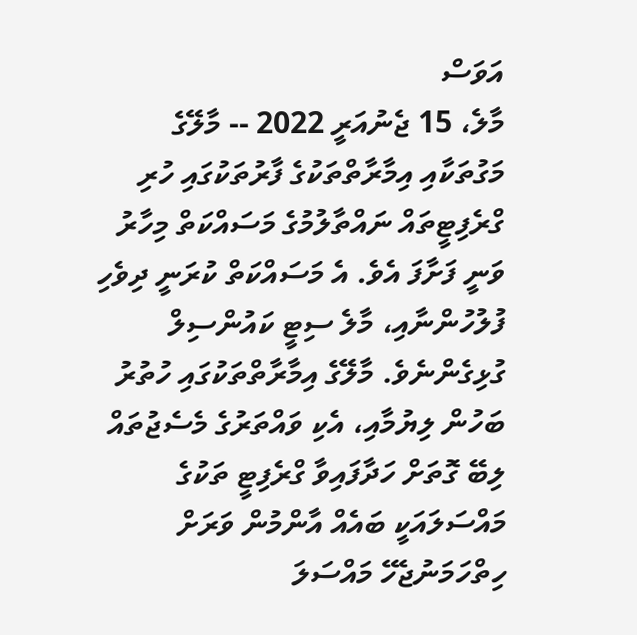އަވަސް
މާލެ، 15 ޖެނުއަރީ 2022 -- މާލޭގެ މަގުތަކާއި އިމާރާތްތަކުގެ ފާރުތަކުގައި ހުރި ގްރެފިޓީތައް ނައްތާލުމުގެ މަސައްކަތް މިހާރު ވަނީ ފަށާފަ އެވެ. އެ މަސައްކަތް ކުރަނީ ދިވެހި ފުލުހުންނާއި، މާލެ ސިޓީ ކައުންސިލް ގުޅިގެންނެވެ. މާލޭގެ އިމާރާތްތަކުގައި ހުތުރު ބަހުން ލިޔުމާއި، އެކި ވައްތަރުގެ މެސެޖުތައް ލިބޭ ގޮތަށް ހަދާފައިވާ ގްރެފިޓީ ތަކުގެ މައްސަލައަކީ ބައެއް އާންމުން ވަރަށް ހިތްހަމަނުޖެހޭ މައްސަލަ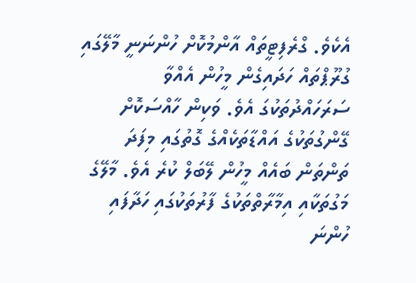އެކެވެ. ގްރެފިޓީތައް އާންމުކޮށް ހުންނަނީ މާލޭގައި ގުރޫޕްތައް ހަދައިގެން މީހުން އެއްވާ ސަރަހައްދުތަކުގަ އެވެ. ވަކިން ހާއްސަކޮށް ގޭންގުތަކުގެ އައްޑާތަކެއްގެ ގޮތުގައި މިފަދަ ތަންތަން ބައެއް މީހުން ލޭބަލް ކުރެ އެވެ. މާލޭގެ މަގުތަކާއި އިމާރާތްތަކުގެ ފާރުތަކުގައި ހަދާފައި ހުންނަ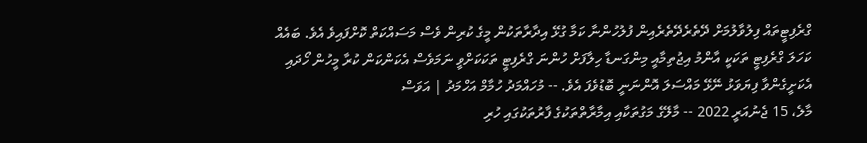ގްރެފިޓީތައް ފިލުވާލުމަށް ދޭތެރެދޭތެރެއިން ފުލުހުންނާ ކަމާ ގުޅޭ އިދާރާތަކުން މީގެ ކުރިން ވެސް މަސައްކަތް ކޮށްފައިވެ އެވެ. ބައެއް ކަހަލަ ގްރެފިޓީ ތަކަކީ އާންމު އިޖުތިމާއީ މިންގަނޑާ ހިލާފަށް ހުންނަ ގްރެފިޓީ ތަކަކަށްވީ ނަމަވެސް އެކަންކަން ކުރާ މީހުން ހޯދައި އެކަށީގެންވާ ފިޔަވަޅު ނޭޅޭ މައްސަލަ އޮންނަނީ ބޮޑުވެފަ އެވެ. -- މުހައްމަދު ހުމާމް އަހްމަދު | އަވަސް
މާލެ، 15 ޖެނުއަރީ 2022 -- މާލޭގެ މަގުތަކާއި އިމާރާތްތަކުގެ ފާރުތަކުގައި ހުރި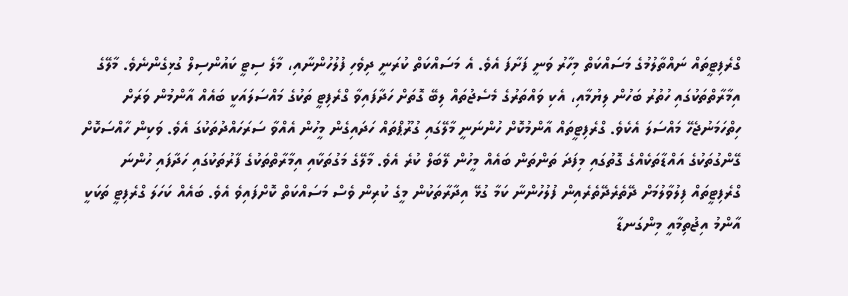ގްރެފިޓީތައް ނައްތާލުމުގެ މަސައްކަތް މިހާރު ވަނީ ފަށާފަ އެވެ. އެ މަސައްކަތް ކުރަނީ ދިވެހި ފުލުހުންނާއި، މާލެ ސިޓީ ކައުންސިލް ގުޅިގެންނެވެ. މާލޭގެ އިމާރާތްތަކުގައި ހުތުރު ބަހުން ލިޔުމާއި، އެކި ވައްތަރުގެ މެސެޖުތައް ލިބޭ ގޮތަށް ހަދާފައިވާ ގްރެފިޓީ ތަކުގެ މައްސަލައަކީ ބައެއް އާންމުން ވަރަށް ހިތްހަމަނުޖެހޭ މައްސަލަ އެކެވެ. ގްރެފިޓީތައް އާންމުކޮށް ހުންނަނީ މާލޭގައި ގުރޫޕްތައް ހަދައިގެން މީހުން އެއްވާ ސަރަހައްދުތަކުގަ އެވެ. ވަކިން ހާއްސަކޮށް ގޭންގުތަކުގެ އައްޑާތަކެއްގެ ގޮތުގައި މިފަދަ ތަންތަން ބައެއް މީހުން ލޭބަލް ކުރެ އެވެ. މާލޭގެ މަގުތަކާއި އިމާރާތްތަކުގެ ފާރުތަކުގައި ހަދާފައި ހުންނަ ގްރެފިޓީތައް ފިލުވާލުމަށް ދޭތެރެދޭތެރެއިން ފުލުހުންނާ ކަމާ ގުޅޭ އިދާރާތަކުން މީގެ ކުރިން ވެސް މަސައްކަތް ކޮށްފައިވެ އެވެ. ބައެއް ކަހަލަ ގްރެފިޓީ ތަކަކީ އާންމު އިޖުތިމާއީ މިންގަނޑާ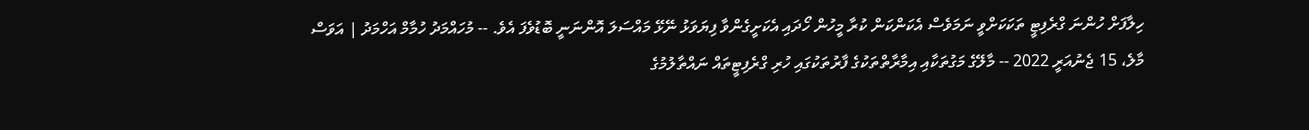ހިލާފަށް ހުންނަ ގްރެފިޓީ ތަކަކަށްވީ ނަމަވެސް އެކަންކަން ކުރާ މީހުން ހޯދައި އެކަށީގެންވާ ފިޔަވަޅު ނޭޅޭ މައްސަލަ އޮންނަނީ ބޮޑުވެފަ އެވެ. -- މުހައްމަދު ހުމާމް އަހްމަދު | އަވަސް
މާލެ، 15 ޖެނުއަރީ 2022 -- މާލޭގެ މަގުތަކާއި އިމާރާތްތަކުގެ ފާރުތަކުގައި ހުރި ގްރެފިޓީތައް ނައްތާލުމުގެ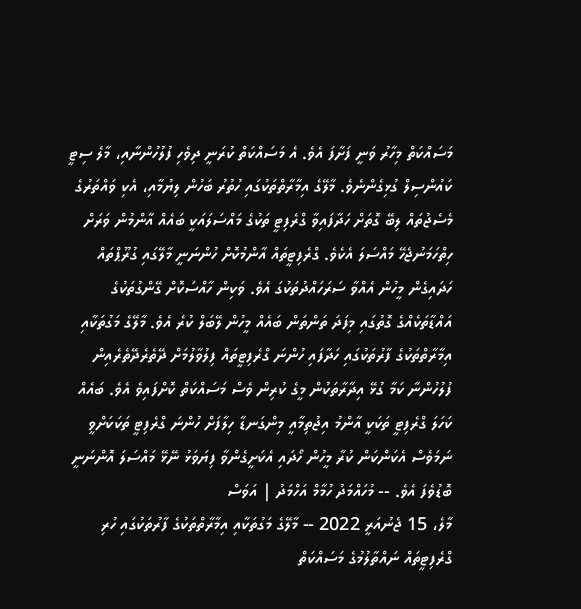މަސައްކަތް މިހާރު ވަނީ ފަށާފަ އެވެ. އެ މަސައްކަތް ކުރަނީ ދިވެހި ފުލުހުންނާއި، މާލެ ސިޓީ ކައުންސިލް ގުޅިގެންނެވެ. މާލޭގެ އިމާރާތްތަކުގައި ހުތުރު ބަހުން ލިޔުމާއި، އެކި ވައްތަރުގެ މެސެޖުތައް ލިބޭ ގޮތަށް ހަދާފައިވާ ގްރެފިޓީ ތަކުގެ މައްސަލައަކީ ބައެއް އާންމުން ވަރަށް ހިތްހަމަނުޖެހޭ މައްސަލަ އެކެވެ. ގްރެފިޓީތައް އާންމުކޮށް ހުންނަނީ މާލޭގައި ގުރޫޕްތައް ހަދައިގެން މީހުން އެއްވާ ސަރަހައްދުތަކުގަ އެވެ. ވަކިން ހާއްސަކޮށް ގޭންގުތަކުގެ އައްޑާތަކެއްގެ ގޮތުގައި މިފަދަ ތަންތަން ބައެއް މީހުން ލޭބަލް ކުރެ އެވެ. މާލޭގެ މަގުތަކާއި އިމާރާތްތަކުގެ ފާރުތަކުގައި ހަދާފައި ހުންނަ ގްރެފިޓީތައް ފިލުވާލުމަށް ދޭތެރެދޭތެރެއިން ފުލުހުންނާ ކަމާ ގުޅޭ އިދާރާތަކުން މީގެ ކުރިން ވެސް މަސައްކަތް ކޮށްފައިވެ އެވެ. ބައެއް ކަހަލަ ގްރެފިޓީ ތަކަކީ އާންމު އިޖުތިމާއީ މިންގަނޑާ ހިލާފަށް ހުންނަ ގްރެފިޓީ ތަކަކަށްވީ ނަމަވެސް އެކަންކަން ކުރާ މީހުން ހޯދައި އެކަށީގެންވާ ފިޔަވަޅު ނޭޅޭ މައްސަލަ އޮންނަނީ ބޮޑުވެފަ އެވެ. -- މުހައްމަދު ހުމާމް އަހްމަދު | އަވަސް
މާލެ، 15 ޖެނުއަރީ 2022 -- މާލޭގެ މަގުތަކާއި އިމާރާތްތަކުގެ ފާރުތަކުގައި ހުރި ގްރެފިޓީތައް ނައްތާލުމުގެ މަސައްކަތް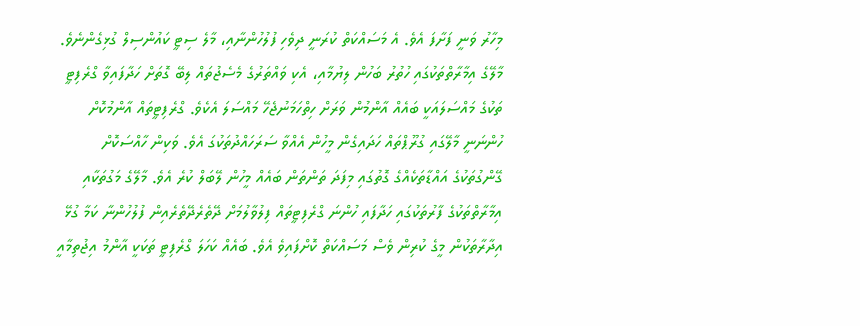މިހާރު ވަނީ ފަށާފަ އެވެ. އެ މަސައްކަތް ކުރަނީ ދިވެހި ފުލުހުންނާއި، މާލެ ސިޓީ ކައުންސިލް ގުޅިގެންނެވެ. މާލޭގެ އިމާރާތްތަކުގައި ހުތުރު ބަހުން ލިޔުމާއި، އެކި ވައްތަރުގެ މެސެޖުތައް ލިބޭ ގޮތަށް ހަދާފައިވާ ގްރެފިޓީ ތަކުގެ މައްސަލައަކީ ބައެއް އާންމުން ވަރަށް ހިތްހަމަނުޖެހޭ މައްސަލަ އެކެވެ. ގްރެފިޓީތައް އާންމުކޮށް ހުންނަނީ މާލޭގައި ގުރޫޕްތައް ހަދައިގެން މީހުން އެއްވާ ސަރަހައްދުތަކުގަ އެވެ. ވަކިން ހާއްސަކޮށް ގޭންގުތަކުގެ އައްޑާތަކެއްގެ ގޮތުގައި މިފަދަ ތަންތަން ބައެއް މީހުން ލޭބަލް ކުރެ އެވެ. މާލޭގެ މަގުތަކާއި އިމާރާތްތަކުގެ ފާރުތަކުގައި ހަދާފައި ހުންނަ ގްރެފިޓީތައް ފިލުވާލުމަށް ދޭތެރެދޭތެރެއިން ފުލުހުންނާ ކަމާ ގުޅޭ އިދާރާތަކުން މީގެ ކުރިން ވެސް މަސައްކަތް ކޮށްފައިވެ އެވެ. ބައެއް ކަހަލަ ގްރެފިޓީ ތަކަކީ އާންމު އިޖުތިމާއީ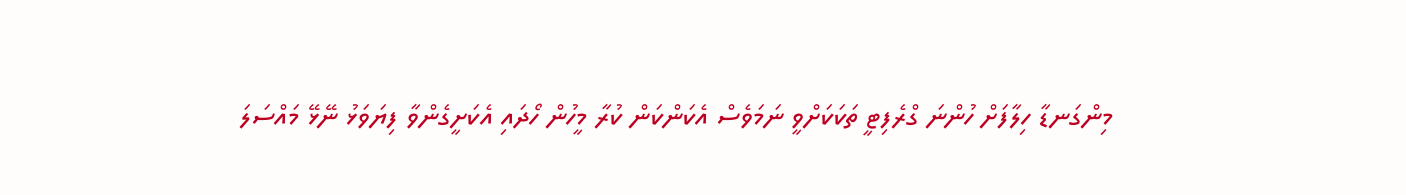މިންގަނޑާ ހިލާފަށް ހުންނަ ގްރެފިޓީ ތަކަކަށްވީ ނަމަވެސް އެކަންކަން ކުރާ މީހުން ހޯދައި އެކަށީގެންވާ ފިޔަވަޅު ނޭޅޭ މައްސަލަ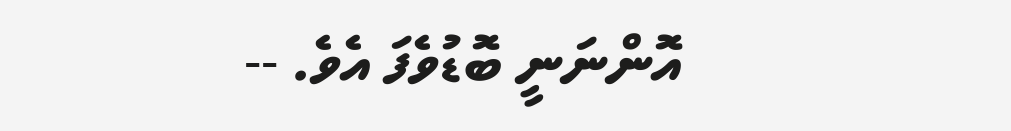އޮންނަނީ ބޮޑުވެފަ އެވެ. --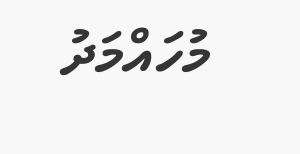މުހައްމަދު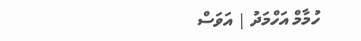ހުމާމް އަހްމަދު | އަވަސް